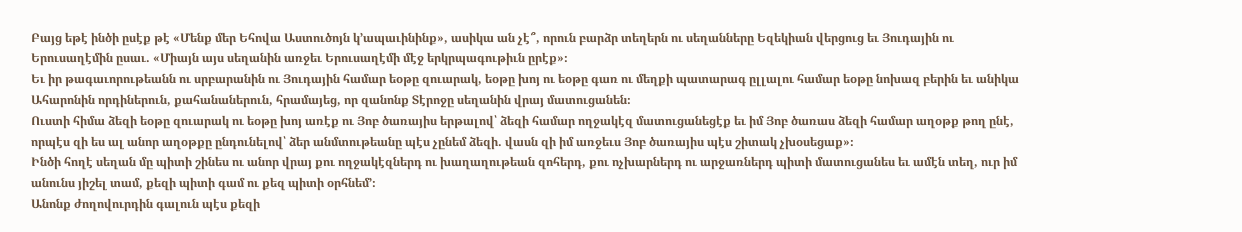Բայց եթէ ինծի ըսէք թէ «Մենք մեր Եհովա Աստուծոյն կ’ապաւինինք», ասիկա ան չէ՞, որուն բարձր տեղերն ու սեղանները Եզեկիան վերցուց եւ Յուդային ու Երուսաղէմին ըսաւ. «Միայն այս սեղանին առջեւ Երուսաղէմի մէջ երկրպագութիւն ըրէք»։
Եւ իր թագաւորութեանն ու սրբարանին ու Յուդային համար եօթը զուարակ, եօթը խոյ ու եօթը գառ ու մեղքի պատարագ ըլլալու համար եօթը նոխազ բերին եւ անիկա Ահարոնին որդիներուն, քահանաներուն, հրամայեց, որ զանոնք Տէրոջը սեղանին վրայ մատուցանեն։
Ուստի հիմա ձեզի եօթը զուարակ ու եօթը խոյ առէք ու Յոբ ծառայիս երթալով՝ ձեզի համար ողջակէզ մատուցանեցէք եւ իմ Յոբ ծառաս ձեզի համար աղօթք թող ընէ, որպէս զի ես ալ անոր աղօթքը ընդունելով՝ ձեր անմտութեանը պէս չընեմ ձեզի. վասն զի իմ առջեւս Յոբ ծառայիս պէս շիտակ չխօսեցաք»։
Ինծի հողէ սեղան մը պիտի շինես ու անոր վրայ քու ողջակէզներդ ու խաղաղութեան զոհերդ, քու ոչխարներդ ու արջառներդ պիտի մատուցանես եւ ամէն տեղ, ուր իմ անունս յիշել տամ, քեզի պիտի գամ ու քեզ պիտի օրհնեմ’։
Անոնք ժողովուրդին գալուն պէս քեզի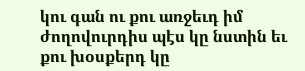կու գան ու քու առջեւդ իմ ժողովուրդիս պէս կը նստին եւ քու խօսքերդ կը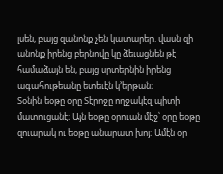լսեն, բայց զանոնք չեն կատարեր. վասն զի անոնք իրենց բերնովը կը ձեւացնեն թէ համաձայն են, բայց սրտերնին իրենց ագահութեանը ետեւէն կ’երթան։
Տօնին եօթը օրը Տէրոջը ողջակէզ պիտի մատուցանէ։ Այն եօթը օրուան մէջ՝ օրը եօթը զուարակ ու եօթը անարատ խոյ։ Ամէն օր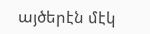այծերէն մէկ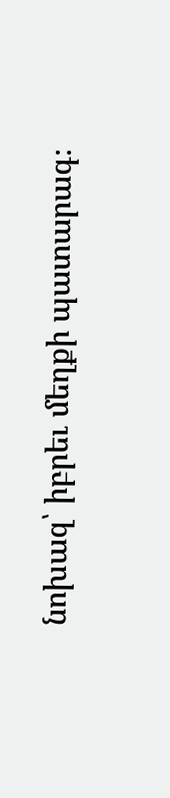նոխազ՝ իբրեւ մեղքի պատարագ։